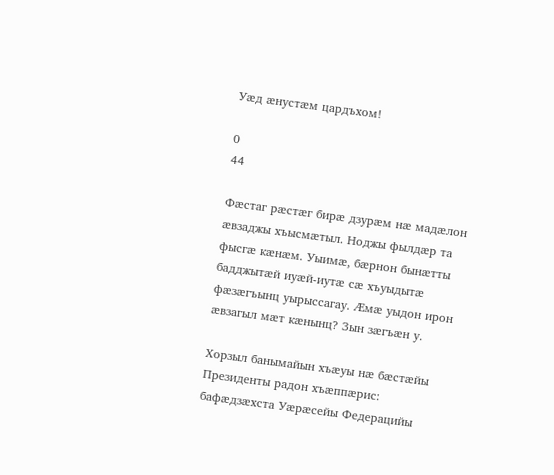Уæд æнустæм цардъхом!

0
44

Фæстаг рæстæг бирæ дзурæм нæ мадæлон æвзаджы хъысмæтыл. Ноджы фылдæр та фысгæ кæнæм. Уыимæ, бæрнон бынæтты бадджытæй иуæй-иутæ сæ хъуыдытæ фæзæгъынц уырыссагау. Æмæ уыдон ирон æвзагыл мæт кæнынц? Зын зæгъæн у.

Хорзыл банымайын хъæуы нæ бæстæйы Президенты радон хъæппæрис:
бафæдзæхста Уæрæсейы Федерацийы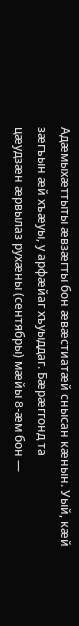Адæмыхæттыты æвзæгты бон æвæстиатæй снысан кæнын. Уый, кæй зæгъын æй хъæуы, у арфæйаг хъуыддаг. Бæрæггонд та
цæудзæн æрвылаз рухæны (сентябры) мæйы 8-æм бон —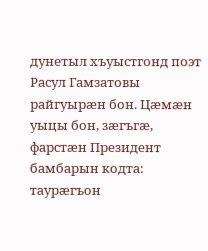дунетыл хъуыстгонд поэт Расул Гамзатовы райгуырæн бон. Цæмæн уыцы бон, зæгъгæ, фарстæн Президент бамбарын кодта: таурæгъон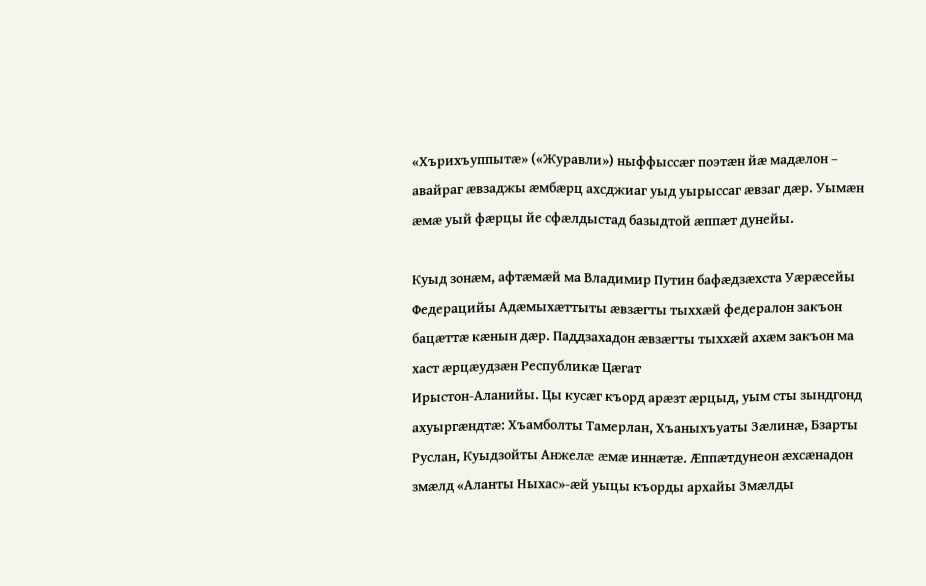«Хърихъуппытæ» («Журавли») ныффыссæг поэтæн йæ мадæлон – авайраг æвзаджы æмбæрц ахсджиаг уыд уырыссаг æвзаг дæр. Уымæн æмæ уый фæрцы йе сфæлдыстад базыдтой æппæт дунейы.

Куыд зонæм, афтæмæй ма Владимир Путин бафæдзæхста Уæрæсейы Федерацийы Адæмыхæттыты æвзæгты тыххæй федералон закъон бацæттæ кæнын дæр. Паддзахадон æвзæгты тыххæй ахæм закъон ма хаст æрцæудзæн Республикæ Цæгат
Ирыстон-Аланийы. Цы кусæг къорд арæзт æрцыд, уым сты зындгонд ахуыргæндтæ: Хъамболты Тамерлан, Хъаныхъуаты Зæлинæ, Бзарты Руслан, Куыдзойты Анжелæ æмæ иннæтæ. Æппæтдунеон æхсæнадон змæлд «Аланты Ныхас»-æй уыцы къорды архайы Змæлды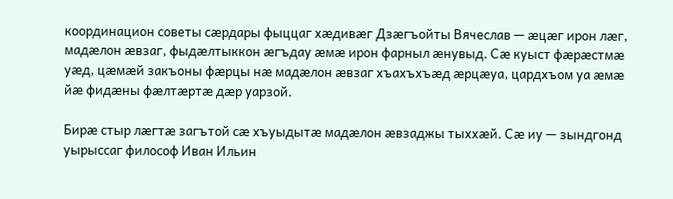координацион советы сæрдары фыццаг хæдивæг Дзæгъойты Вячеслав — æцæг ирон лæг, мадæлон æвзаг, фыдæлтыккон æгъдау æмæ ирон фарныл æнувыд. Сæ куыст фæрæстмæ уæд, цæмæй закъоны фæрцы нæ мадæлон æвзаг хъахъхъæд æрцæуа, цардхъом уа æмæ йæ фидæны фæлтæртæ дæр уарзой.

Бирæ стыр лæгтæ загътой сæ хъуыдытæ мадæлон æвзаджы тыххæй. Сæ иу — зындгонд уырыссаг философ Иван Ильин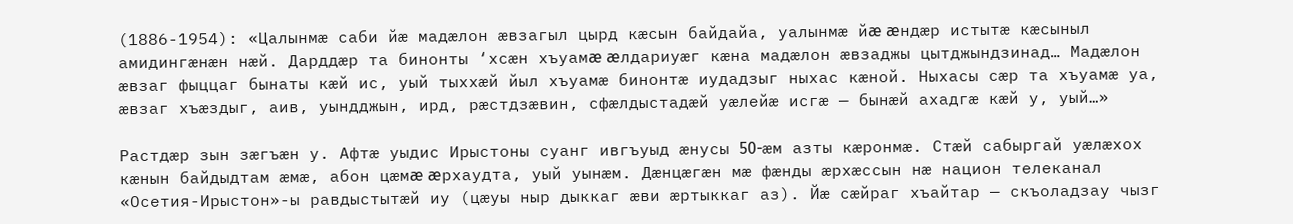(1886-1954): «Цалынмæ саби йæ мадæлон æвзагыл цырд кæсын байдайа, уалынмæ йæ æндæр истытæ кæсыныл амидингæнæн нæй. Дарддæр та бинонты ‘хсæн хъуамæ æлдариуæг кæна мадæлон æвзаджы цытджындзинад… Мадæлон æвзаг фыццаг бынаты кæй ис, уый тыххæй йыл хъуамæ бинонтæ иудадзыг ныхас кæной. Ныхасы сæр та хъуамæ уа, æвзаг хъæздыг, аив, уындджын, ирд, рæстдзæвин, сфæлдыстадæй уæлейæ исгæ — бынæй ахадгæ кæй у, уый…»

Растдæр зын зæгъæн у. Афтæ уыдис Ирыстоны суанг ивгъуыд æнусы 50-æм азты кæронмæ. Стæй сабыргай уæлæхох кæнын байдыдтам æмæ, абон цæмæ æрхаудта, уый уынæм. Дæнцæгæн мæ фæнды æрхæссын нæ национ телеканал «Осетия-Ирыстон»-ы равдыстытæй иу (цæуы ныр дыккаг æви æртыккаг аз). Йæ сæйраг хъайтар — скъоладзау чызг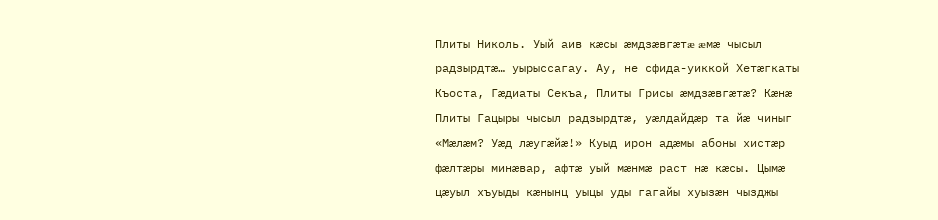Плиты Николь. Уый аив кæсы æмдзæвгæтæ æмæ чысыл
радзырдтæ… уырыссагау. Ау, не сфида-уиккой Хетæгкаты Къоста, Гæдиаты Секъа, Плиты Грисы æмдзæвгæтæ? Кæнæ Плиты Гацыры чысыл радзырдтæ, уæлдайдæр та йæ чиныг «Мæлæм? Уæд лæугæйæ!» Куыд ирон адæмы абоны хистæр фæлтæры минæвар, афтæ уый мæнмæ раст нæ кæсы. Цымæ цæуыл хъуыды кæнынц уыцы уды гагайы хуызæн чызджы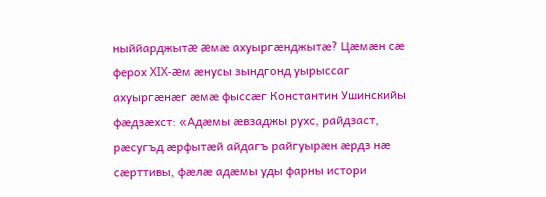ныййарджытæ æмæ ахуыргæнджытæ? Цæмæн сæ ферох XIX-æм æнусы зындгонд уырыссаг ахуыргæнæг æмæ фыссæг Константин Ушинскийы фæдзæхст: «Адæмы æвзаджы рухс, райдзаст, рæсугъд æрфытæй айдагъ райгуырæн æрдз нæ сæрттивы, фæлæ адæмы уды фарны истори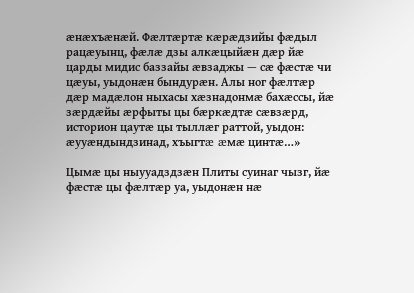æнæхъæнæй. Фæлтæртæ кæрæдзийы фæдыл рацæуынц, фæлæ дзы алкæцыйæн дæр йæ царды мидис баззайы æвзаджы — сæ фæстæ чи цæуы, уыдонæн бындурæн. Алы ног фæлтæр дæр мадæлон ныхасы хæзнадонмæ бахæссы, йæ зæрдæйы æрфыты цы бæркæдтæ сæвзæрд, историон цаутæ цы тыллæг раттой, уыдон: æууæндындзинад, хъыгтæ æмæ цинтæ…»

Цымæ цы ныууадздзæн Плиты суинаг чызг, йæ фæстæ цы фæлтæр уа, уыдонæн нæ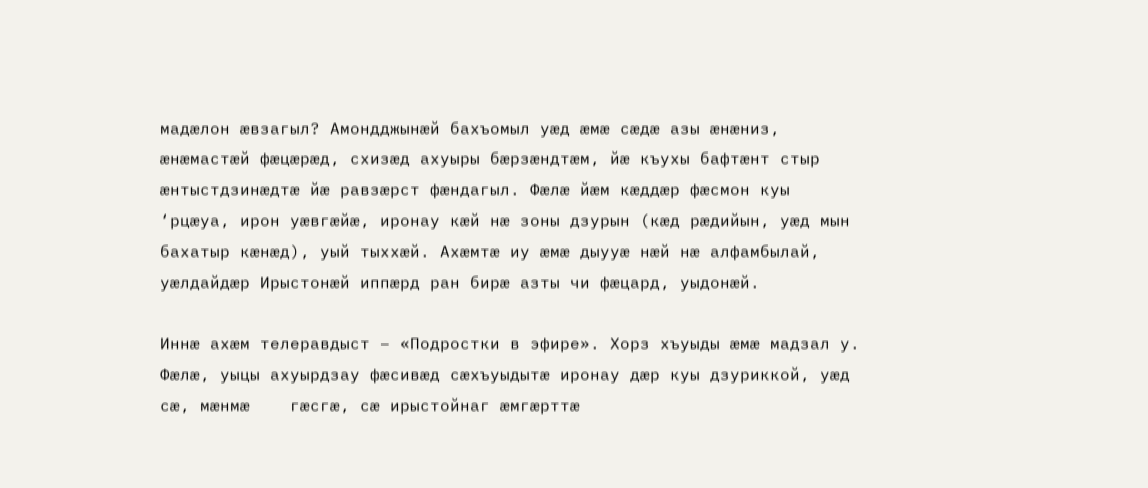мадæлон æвзагыл? Амондджынæй бахъомыл уæд æмæ сæдæ азы æнæниз, æнæмастæй фæцæрæд, схизæд ахуыры бæрзæндтæм, йæ къухы бафтæнт стыр æнтыстдзинæдтæ йæ равзæрст фæндагыл. Фæлæ йæм кæддæр фæсмон куы ‘рцæуа, ирон уæвгæйæ, иронау кæй нæ зоны дзурын (кæд рæдийын, уæд мын бахатыр кæнæд), уый тыххæй. Ахæмтæ иу æмæ дыууæ нæй нæ алфамбылай, уæлдайдæр Ирыстонæй иппæрд ран бирæ азты чи фæцард, уыдонæй.

Иннæ ахæм телеравдыст – «Подростки в эфире». Хорз хъуыды æмæ мадзал у. Фæлæ, уыцы ахуырдзау фæсивæд сæхъуыдытæ иронау дæр куы дзуриккой, уæд сæ, мæнмæ    гæсгæ, сæ ирыстойнаг æмгæрттæ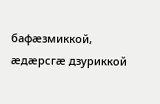бафæзмиккой, æдæрсгæ дзуриккой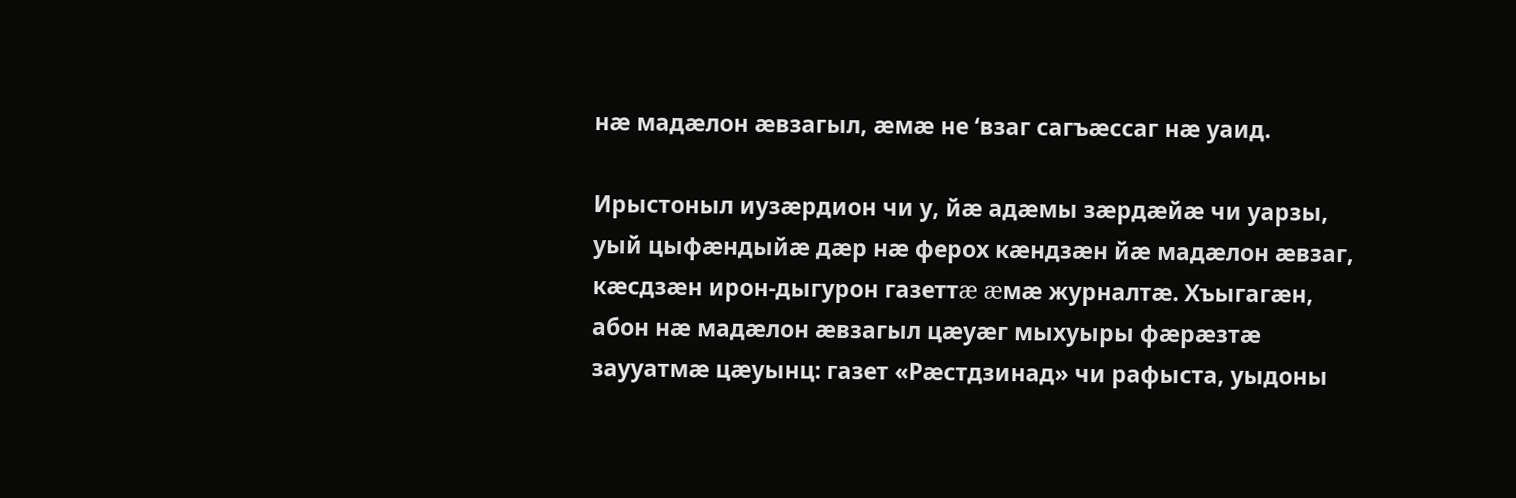нæ мадæлон æвзагыл, æмæ не ‘взаг сагъæссаг нæ уаид.

Ирыстоныл иузæрдион чи у, йæ адæмы зæрдæйæ чи уарзы, уый цыфæндыйæ дæр нæ ферох кæндзæн йæ мадæлон æвзаг, кæсдзæн ирон-дыгурон газеттæ æмæ журналтæ. Хъыгагæн, абон нæ мадæлон æвзагыл цæуæг мыхуыры фæрæзтæ заууатмæ цæуынц: газет «Рæстдзинад» чи рафыста, уыдоны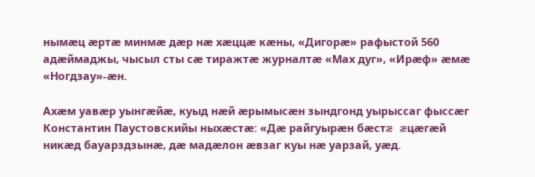нымæц æртæ минмæ дæр нæ хæццæ кæны, «Дигорæ» рафыстой 560 адæймаджы, чысыл сты сæ тиражтæ журналтæ «Мах дуг», «Ирæф» æмæ «Ногдзау»-æн.

Ахæм уавæр уынгæйæ, куыд нæй æрымысæн зындгонд уырыссаг фыссæг Константин Паустовскийы ныхæстæ: «Дæ райгуырæн бæстæ æцæгæй никæд бауарздзынæ, дæ мадæлон æвзаг куы нæ уарзай, уæд.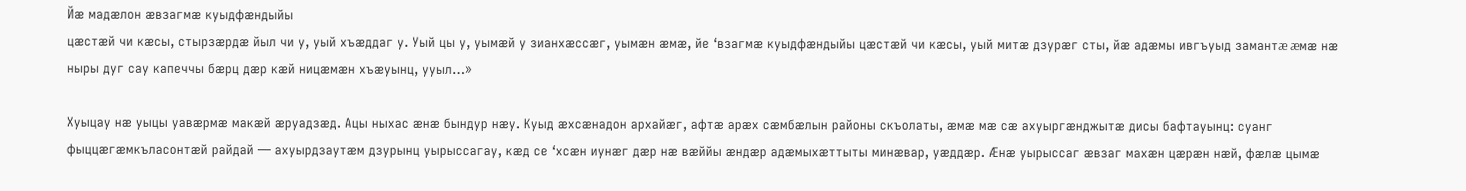Йæ мадæлон æвзагмæ куыдфæндыйы
цæстæй чи кæсы, стырзæрдæ йыл чи у, уый хъæддаг у. Уый цы у, уымæй у зианхæссæг, уымæн æмæ, йе ‘взагмæ куыдфæндыйы цæстæй чи кæсы, уый митæ дзурæг сты, йæ адæмы ивгъуыд замантæ æмæ нæ ныры дуг сау капеччы бæрц дæр кæй ницæмæн хъæуынц, ууыл…»

Хуыцау нæ уыцы уавæрмæ макæй æруадзæд. Ацы ныхас æнæ бындур нæу. Куыд æхсæнадон архайæг, афтæ арæх сæмбæлын районы скъолаты, æмæ мæ сæ ахуыргæнджытæ дисы бафтауынц: суанг фыццæгæмкъласонтæй райдай — ахуырдзаутæм дзурынц уырыссагау, кæд се ‘хсæн иунæг дæр нæ вæййы æндæр адæмыхæттыты минæвар, уæддæр. Æнæ уырыссаг æвзаг махæн цæрæн нæй, фæлæ цымæ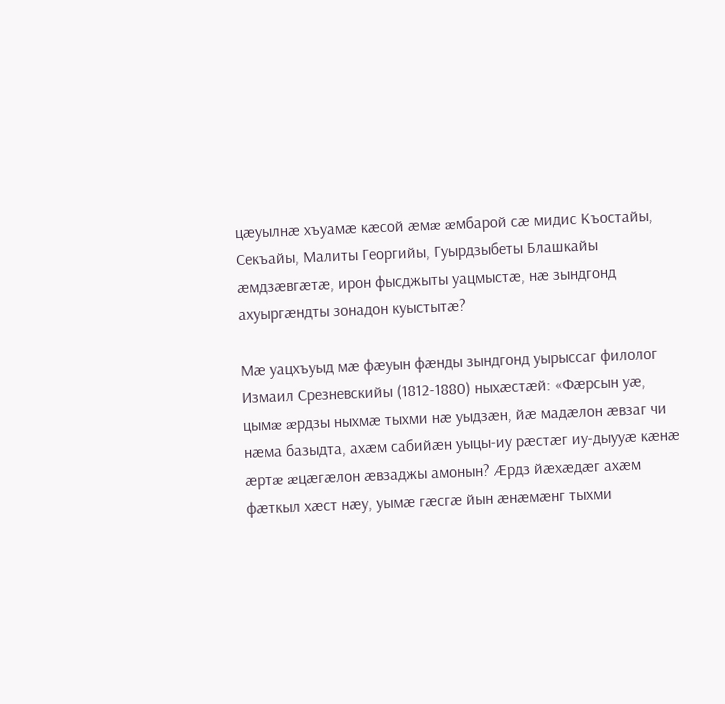цæуылнæ хъуамæ кæсой æмæ æмбарой сæ мидис Къостайы, Секъайы, Малиты Георгийы, Гуырдзыбеты Блашкайы æмдзæвгæтæ, ирон фысджыты уацмыстæ, нæ зындгонд ахуыргæндты зонадон куыстытæ?

Мæ уацхъуыд мæ фæуын фæнды зындгонд уырыссаг филолог Измаил Срезневскийы (1812-1880) ныхæстæй: «Фæрсын уæ, цымæ æрдзы ныхмæ тыхми нæ уыдзæн, йæ мадæлон æвзаг чи нæма базыдта, ахæм сабийæн уыцы-иу рæстæг иу-дыууæ кæнæ æртæ æцæгæлон æвзаджы амонын? Æрдз йæхæдæг ахæм фæткыл хæст нæу, уымæ гæсгæ йын æнæмæнг тыхми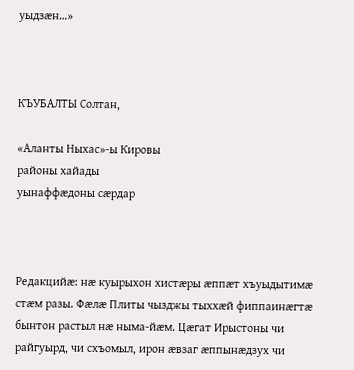уыдзæн…»



КЪУБАЛТЫ Солтан,

«Аланты Ныхас»-ы Кировы
районы хайады
уынаффæдоны сæрдар



Редакцийæ: нæ куырыхон хистæры æппæт хъуыдытимæ стæм разы. Фæлæ Плиты чызджы тыххæй фиппаинæгтæ бынтон растыл нæ ныма-йæм. Цæгат Ирыстоны чи райгуырд, чи схъомыл, ирон æвзаг æппынæдзух чи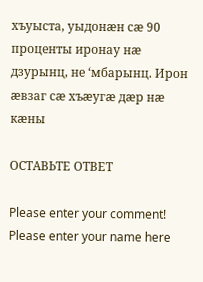хъуыста, уыдонæн сæ 90 проценты иронау нæ дзурынц, не ‘мбарынц. Ирон æвзаг сæ хъæугæ дæр нæ кæны

ОСТАВЬТЕ ОТВЕТ

Please enter your comment!
Please enter your name here